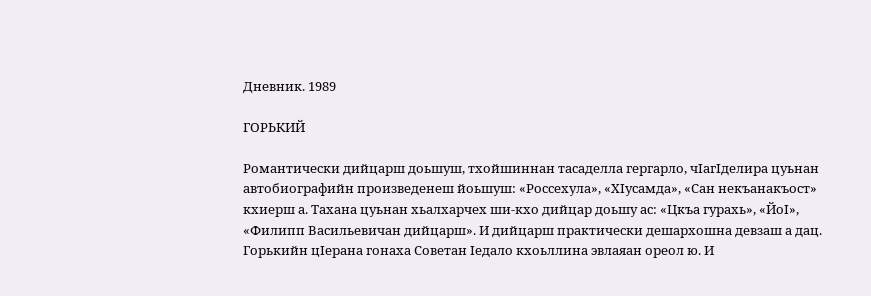Дневник. 1989

ГОРЬКИЙ

Романтически дийцарш доьшуш, тхойшиннан тасаделла гергарло, чIагIделира цуьнан автобиографийн произведенеш йоьшуш: «Россехула», «ХIусамда», «Сан некъанакъост» кхиерш а. Тахана цуьнан хьалхарчех ши-кхо дийцар доьшу ас: «Цкъа гурахь», «ЙоI», «Филипп Васильевичан дийцарш». И дийцарш практически дешархошна девзаш а дац.
Горькийн цIерана гонаха Советан Iедало кхоьллина эвлаяан ореол ю. И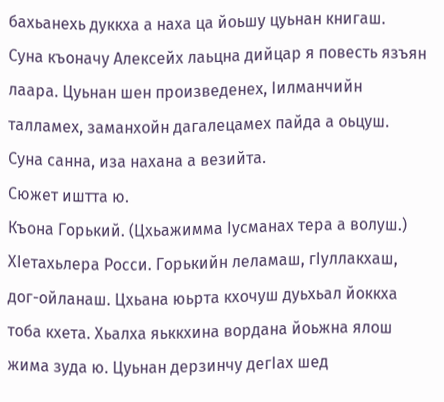бахьанехь дуккха а наха ца йоьшу цуьнан книгаш.
Суна къоначу Алексейх лаьцна дийцар я повесть язъян лаара. Цуьнан шен произведенех, Iилманчийн талламех, заманхойн дагалецамех пайда а оьцуш. Суна санна, иза нахана а везийта.
Сюжет иштта ю.
Къона Горький. (Цхьажимма Iусманах тера а волуш.)
ХIетахьлера Росси. Горькийн леламаш, гIуллакхаш, дог-ойланаш. Цхьана юьрта кхочуш дуьхьал йоккха тоба кхета. Хьалха яьккхина вордана йоьжна ялош жима зуда ю. Цуьнан дерзинчу дегIах шед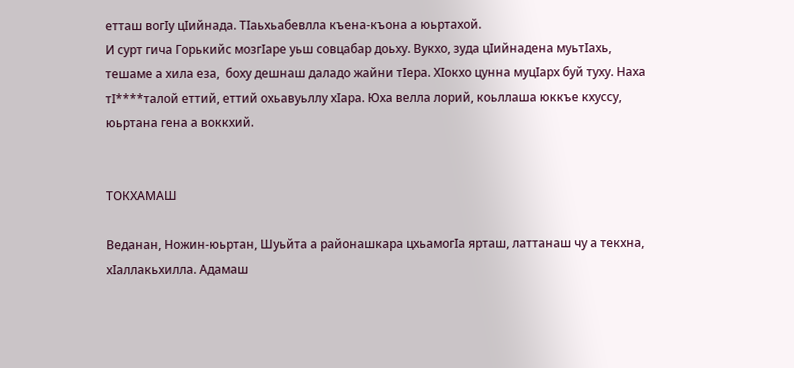етташ вогIу цIийнада. ТIаьхьабевлла къена-къона а юьртахой.
И сурт гича Горькийс мозгIаре уьш совцабар доьху. Вукхо, зуда цIийнадена муьтIахь, тешаме а хила еза,  боху дешнаш даладо жайни тIера. ХIокхо цунна муцIарх буй туху. Наха тI****талой еттий, еттий охьавуьллу хIара. Юха велла лорий, коьллаша юккъе кхуссу, юьртана гена а воккхий.


ТОКХАМАШ

Веданан, Ножин-юьртан, Шуьйта а районашкара цхьамогIа ярташ, латтанаш чу а текхна, хIаллакьхилла. Адамаш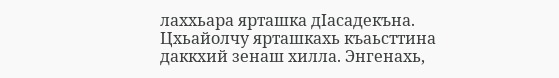лаххьара ярташка дIасадекъна.
Цхьайолчу ярташкахь къаьсттина даккхий зенаш хилла. Энгенахь,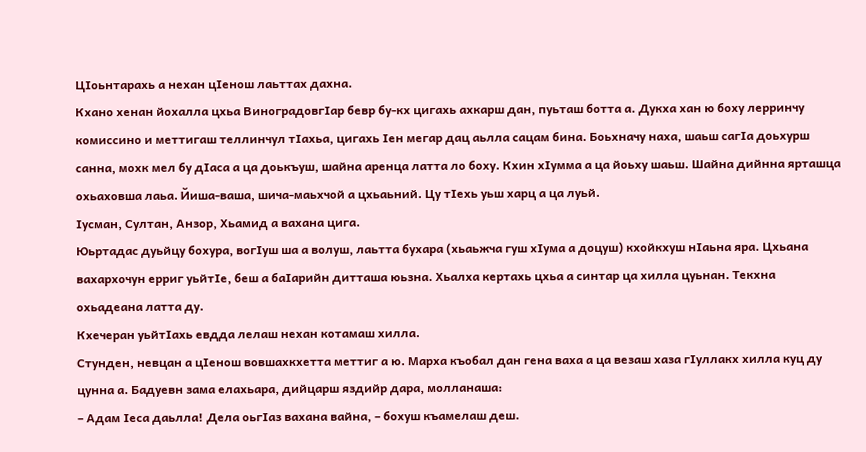ЦIоьнтарахь а нехан цIенош лаьттах дахна.
Кхано хенан йохалла цхьа ВиноградовгIар бевр бу-кх цигахь ахкарш дан, пуьташ ботта а. Дукха хан ю боху лерринчу комиссино и меттигаш теллинчул тIахьа, цигахь Iен мегар дац аьлла сацам бина. Боьхначу наха, шаьш сагIа доьхурш санна, мохк мел бу дIаса а ца доькъуш, шайна аренца латта ло боху. Кхин хIумма а ца йоьху шаьш. Шайна дийнна ярташца охьаховша лаьа. Йиша-ваша, шича-маьхчой а цхьаьний. Цу тIехь уьш харц а ца луьй.
Iусман, Султан, Анзор, Хьамид а вахана цига.
Юьртадас дуьйцу бохура, вогIуш ша а волуш, лаьтта бухара (хьаьжча гуш хIума а доцуш) кхойкхуш нIаьна яра. Цхьана вахархочун ерриг уьйтIе, беш а баIарийн дитташа юьзна. Хьалха кертахь цхьа а синтар ца хилла цуьнан. Текхна охьадеана латта ду.
Кхечеран уьйтIахь евдда лелаш нехан котамаш хилла.
Стунден, невцан а цIенош вовшахкхетта меттиг а ю. Марха къобал дан гена ваха а ца везаш хаза гIуллакх хилла куц ду цунна а. Бадуевн зама елахьара, дийцарш яздийр дара, молланаша:
– Адам Iеса даьлла! Дела оьгIаз вахана вайна, – бохуш къамелаш деш.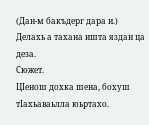(Дан-м бакъдерг дара и.)
Делахь а тахана ишта яздан ца деза.
Сюжет.
ЦIенош дохка шена, бохуш тIахьаваьлла юьртахо.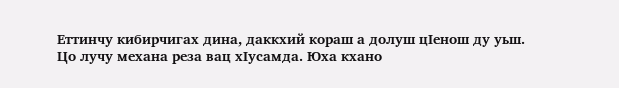Еттинчу кибирчигах дина, даккхий кораш а долуш цIенош ду уьш. Цо лучу механа реза вац хIусамда. Юха кхано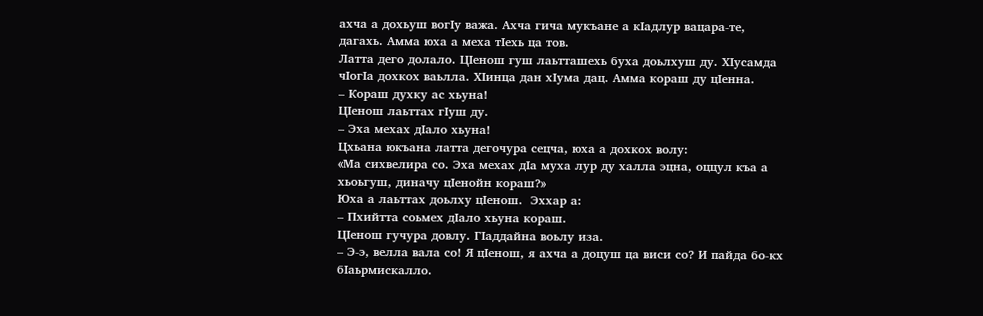ахча а дохьуш вогIу важа. Ахча гича мукъане а кIадлур вацара-те, дагахь. Амма юха а меха тIехь ца тов.
Латта дего долало. ЦIенош гуш лаьтташехь буха доьлхуш ду. ХIусамда чIогIа дохкох ваьлла. ХIинца дан хIума дац. Амма кораш ду цIенна.
– Кораш духку ас хьуна!
ЦIенош лаьттах гIуш ду.
– Эха мехах дIало хьуна!
Цхьана юкъана латта дегочура сецча, юха а дохкох волу:
«Ма сихвелира со. Эха мехах дIа муха лур ду халла эцна, оццул къа а хьоьгуш, диначу цIенойн кораш?»
Юха а лаьттах доьлху цIенош.  Эххар а:
– Пхийтта соьмех дIало хьуна кораш.
ЦIенош гучура довлу. ГIаддайна воьлу иза.
– Э-э, велла вала со! Я цIенош, я ахча а доцуш ца виси со? И пайда бо-кх бIаьрмискалло.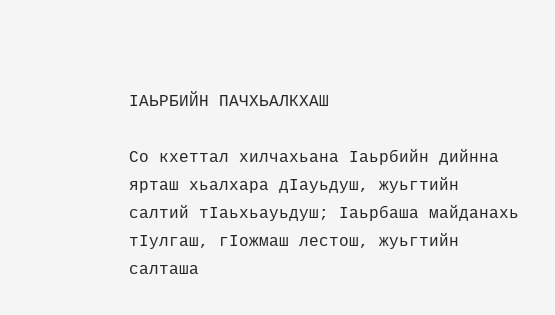IАЬРБИЙН ПАЧХЬАЛКХАШ

Со кхеттал хилчахьана Iаьрбийн дийнна ярташ хьалхара дIауьдуш, жуьгтийн салтий тIаьхьауьдуш; Iаьрбаша майданахь тIулгаш, гIожмаш лестош, жуьгтийн салташа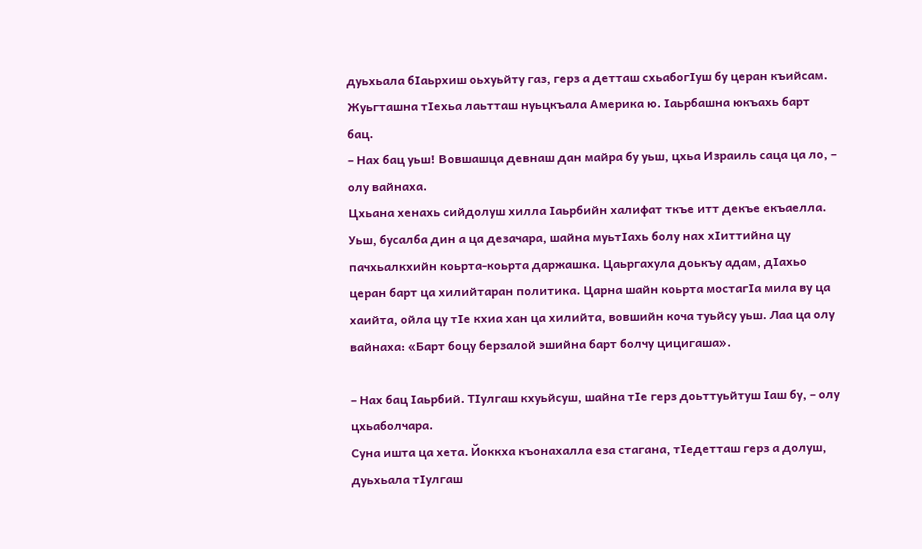дуьхьала бIаьрхиш оьхуьйту газ, герз а детташ схьабогIуш бу церан къийсам. Жуьгташна тIехьа лаьтташ нуьцкъала Америка ю. Iаьрбашна юкъахь барт бац.
– Нах бац уьш! Вовшашца девнаш дан майра бу уьш, цхьа Израиль саца ца ло, – олу вайнаха.
Цхьана хенахь сийдолуш хилла Iаьрбийн халифат ткъе итт декъе екъаелла. Уьш, бусалба дин а ца дезачара, шайна муьтIахь болу нах хIиттийна цу пачхьалкхийн коьрта-коьрта даржашка. Цаьргахула доькъу адам, дIахьо церан барт ца хилийтаран политика. Царна шайн коьрта мостагIа мила ву ца хаийта, ойла цу тIе кхиа хан ца хилийта, вовшийн коча туьйсу уьш. Лаа ца олу вайнаха: «Барт боцу берзалой эшийна барт болчу цицигаша».

– Нах бац Iаьрбий. ТIулгаш кхуьйсуш, шайна тIе герз доьттуьйтуш Iаш бу, – олу цхьаболчара.
Суна ишта ца хета. Йоккха къонахалла еза стагана, тIедетташ герз а долуш, дуьхьала тIулгаш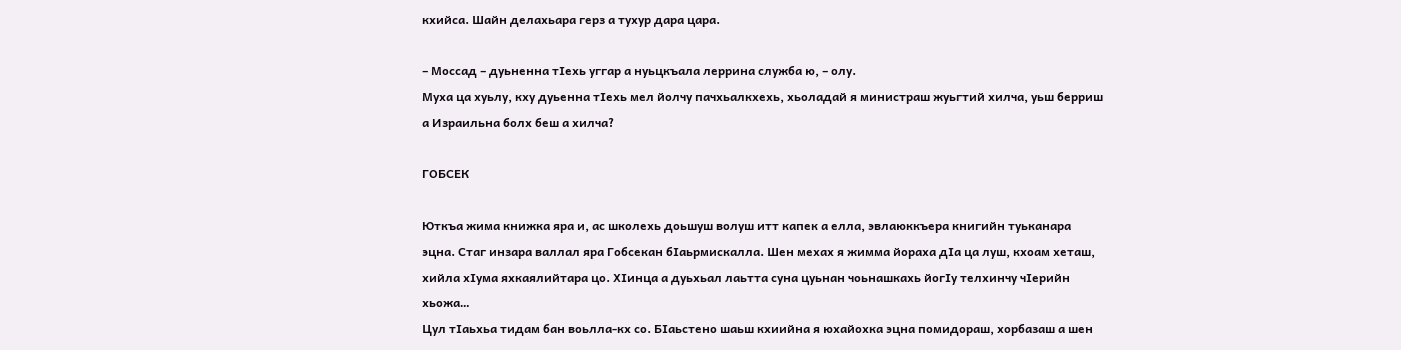кхийса. Шайн делахьара герз а тухур дара цара.

– Моссад – дуьненна тIехь уггар а нуьцкъала леррина служба ю, – олу.
Муха ца хуьлу, кху дуьенна тIехь мел йолчу пачхьалкхехь, хьоладай я министраш жуьгтий хилча, уьш берриш а Израильна болх беш а хилча?

ГОБСЕК

Юткъа жима книжка яра и, ас школехь доьшуш волуш итт капек а елла, эвлаюккъера книгийн туьканара эцна. Стаг инзара валлал яра Гобсекан бIаьрмискалла. Шен мехах я жимма йораха дIа ца луш, кхоам хеташ, хийла хIума яхкаялийтара цо. ХIинца а дуьхьал лаьтта суна цуьнан чоьнашкахь йогIу телхинчу чIерийн хьожа…
Цул тIаьхьа тидам бан воьлла-кх со. БIаьстено шаьш кхиийна я юхайохка эцна помидораш, хорбазаш а шен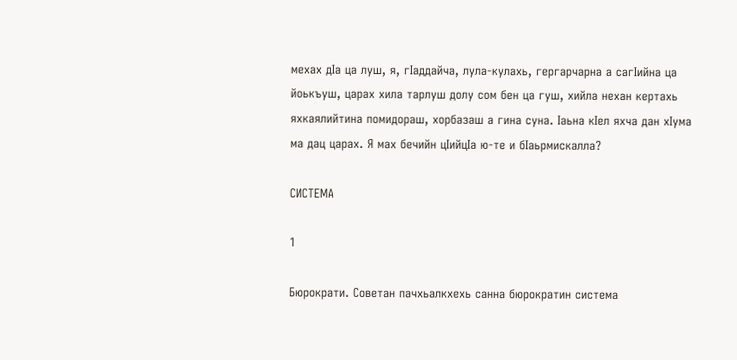мехах дIа ца луш, я, гIаддайча, лула-кулахь, гергарчарна а сагIийна ца йоькъуш, царах хила тарлуш долу сом бен ца гуш, хийла нехан кертахь яхкаялийтина помидораш, хорбазаш а гина суна. Iаьна кIел яхча дан хIума ма дац царах. Я мах бечийн цIийцIа ю-те и бIаьрмискалла?

СИСТЕМА

1

Бюрократи. Советан пачхьалкхехь санна бюрократин система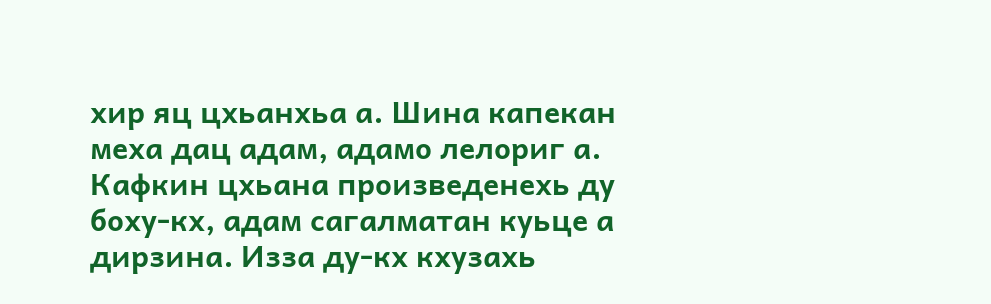хир яц цхьанхьа а. Шина капекан меха дац адам, адамо лелориг а. Кафкин цхьана произведенехь ду боху-кх, адам сагалматан куьце а дирзина. Изза ду-кх кхузахь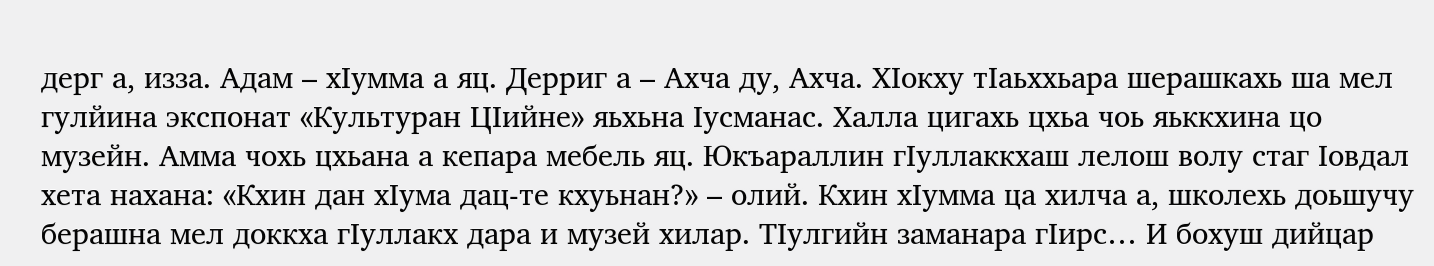дерг а, изза. Адам – хIумма а яц. Дерриг а – Ахча ду, Ахча. ХIокху тIаьххьара шерашкахь ша мел гулйина экспонат «Культуран ЦIийне» яьхьна Iусманас. Халла цигахь цхьа чоь яьккхина цо музейн. Амма чохь цхьана а кепара мебель яц. Юкъараллин гIуллаккхаш лелош волу стаг Iовдал хета нахана: «Кхин дан хIума дац-те кхуьнан?» – олий. Кхин хIумма ца хилча а, школехь доьшучу берашна мел доккха гIуллакх дара и музей хилар. ТIулгийн заманара гIирс… И бохуш дийцар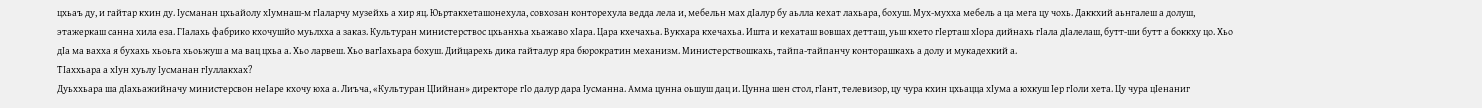цхьаъ ду, и гайтар кхин ду. Iусманан цхьайолу хIумнаш-м гIаларчу музейхь а хир яц. Юьртакхеташонехула, совхозан конторехула ведда лела и, мебельн мах дIалур бу аьлла кехат лахьара, бохуш. Мух-мухха мебель а ца мега цу чохь. Даккхий аьнгалеш а долуш, этажеркаш санна хила еза. ГIалахь фабрико кхочушйо муьлхха а заказ. Культуран министерствос цхьанхьа хьажаво хIара. Цара кхечахьа. Вукхара кхечахьа. Ишта и кехаташ вовшах детташ, уьш кхето гIерташ хIора дийнахь гIала дIалелаш, бутт-ши бутт а боккху цо. Хьо дIа ма вахха я бухахь хьоьга хьоьжуш а ма вац цхьа а. Хьо ларвеш. Хьо вагIахьара бохуш. Дийцарехь дика гайталур яра бюрократин механизм. Министерствошкахь, тайпа-тайпанчу конторашкахь а долу и мукадехкий а.
ТIаххьара а хIун хуьлу Iусманан гIуллакхах?
Дуьххьара ша дIахьажийначу министерсвон неIаре кхочу юха а. Лиъча, «Культуран ЦIийнан» директоре гIо далур дара Iусманна. Амма цунна оьшуш дац и. Цунна шен стол, гIант, телевизор, цу чура кхин цхьацца хIума а юхкуш Iер гIоли хета. Цу чура цIенаниг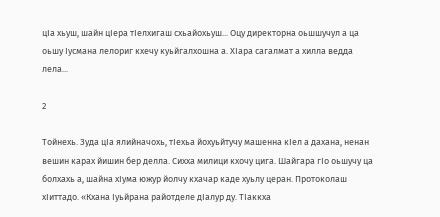цIа хьуш, шайн цIера тIелхигаш схьайохьуш... Оцу директорна оьшшучул а ца оьшу Iусмана лелориг кхечу куьйгалхошна а. ХIара сагалмат а хилла ведда лела...

2

Тойнехь. Зуда цIа ялийначохь, тIехьа йохуьйтучу машенна кIел а дахана, ненан вешин карах йишин бер делла. Сихха милици кхочу цига. Шайгара гIо оьшучу ца болхахь а, шайна хIума южур йолчу кхачар каде хуьлу церан. Протоколаш хIиттадо. «Кхана Iуьйрана райотделе дIалур ду. ТIаккха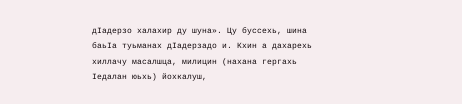дIадерзо халахир ду шуна». Цу буссехь, шина баьIа туьманах дIадерзадо и. Кхин а дахарехь хиллачу масалшца, милицин (нахана гергахь Iедалан юьхь) йохкалуш,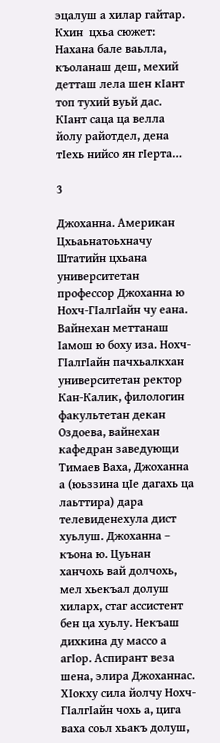эцалуш а хилар гайтар. Кхин  цхьа сюжет: Нахана бале ваьлла, къоланаш деш, мехий детташ лела шен кIант топ тухий вуьй дас. КIант саца ца велла йолу райотдел, дена тIехь нийсо ян гIерта…

3

Джоханна. Американ Цхьаьнатоьхначу Штатийн цхьана университетан профессор Джоханна ю Нохч-ГIалгIайн чу еана. Вайнехан меттанаш Iамош ю боху иза. Нохч-ГIалгIайн пачхьалкхан университетан ректор Кан-Калик, филологин факультетан декан Оздоева, вайнехан кафедран заведующи Тимаев Ваха, Джоханна а (юьззина цIе дагахь ца лаьттира) дара телевиденехула дист хуьлуш. Джоханна – къона ю. Цуьнан ханчохь вай долчохь, мел хьекъал долуш хиларх, стаг ассистент бен ца хуьлу. Некъаш дихкина ду массо а агIор. Аспирант веза шена, элира Джоханнас.
ХIокху сила йолчу Нохч-ГIалгIайн чохь а, цига ваха соьл хьакъ долуш,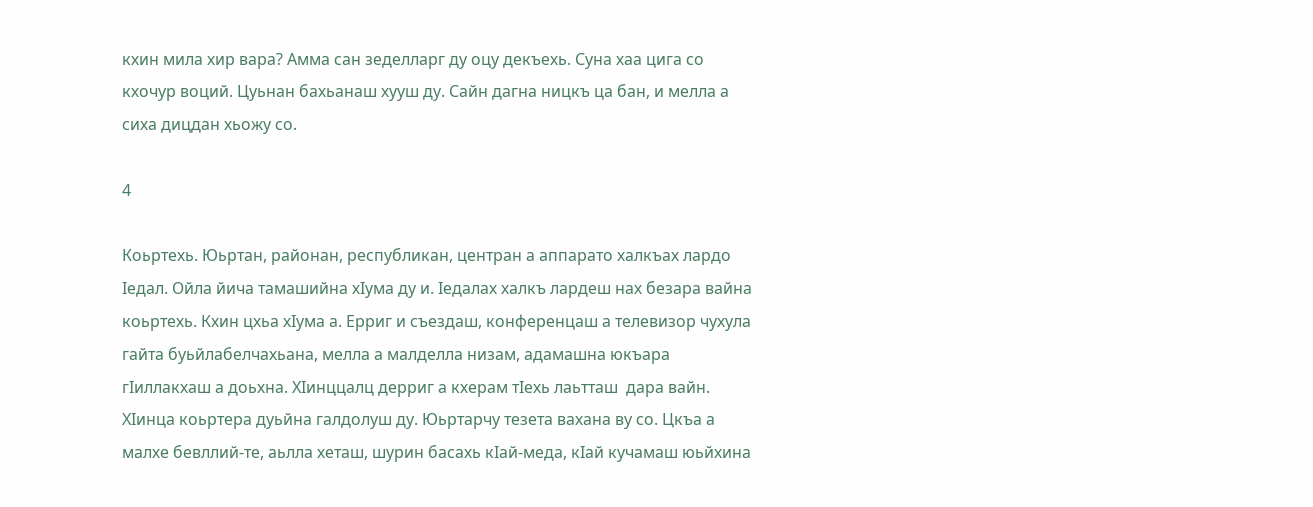кхин мила хир вара? Амма сан зеделларг ду оцу декъехь. Суна хаа цига со кхочур воций. Цуьнан бахьанаш хууш ду. Сайн дагна ницкъ ца бан, и мелла а сиха дицдан хьожу со.

4

Коьртехь. Юьртан, районан, республикан, центран а аппарато халкъах лардо Iедал. Ойла йича тамашийна хIума ду и. Iедалах халкъ лардеш нах безара вайна коьртехь. Кхин цхьа хIума а. Ерриг и съездаш, конференцаш а телевизор чухула  гайта буьйлабелчахьана, мелла а малделла низам, адамашна юкъара гIиллакхаш а доьхна. ХIинццалц дерриг а кхерам тIехь лаьтташ  дара вайн. ХIинца коьртера дуьйна галдолуш ду. Юьртарчу тезета вахана ву со. Цкъа а малхе бевллий-те, аьлла хеташ, шурин басахь кIай-меда, кIай кучамаш юьйхина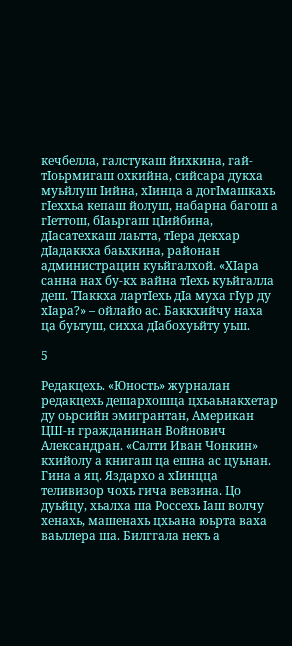кечбелла, галстукаш йихкина, гай-тIоьрмигаш охкийна, сийсара дукха муьйлуш Iийна, хIинца а догIмашкахь гIеххьа кепаш йолуш, набарна багош а гIеттош, бIаьргаш цIийбина, дIасатехкаш лаьтта, тIера декхар дIадаккха баьхкина, районан администрацин куьйгалхой. «ХIара санна нах бу-кх вайна тIехь куьйгалла деш. ТIаккха лартIехь дIа муха гIур ду хIара?» – ойлайо ас. Баккхийчу наха ца буьтуш, сихха дIабохуьйту уьш.

5

Редакцехь. «Юность» журналан редакцехь дешархошца цхьаьнакхетар ду оьрсийн эмигрантан, Американ ЦШ-н гражданинан Войнович Александран. «Салти Иван Чонкин» кхийолу а книгаш ца ешна ас цуьнан. Гина а яц. Яздархо а хIинцца теливизор чохь гича вевзина. Цо дуьйцу, хьалха ша Россехь Iаш волчу хенахь, машенахь цхьана юьрта ваха ваьллера ша. Билггала некъ а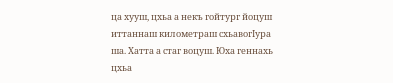ца хууш, цхьа а некъ гойтург йоцуш иттаннаш километраш схьавогIура ша. Хатта а стаг воцуш. Юха геннахь цхьа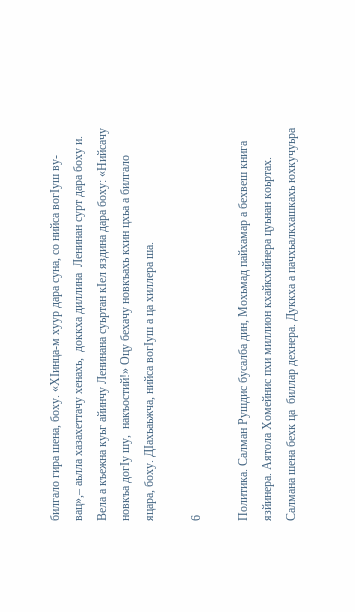билгало гира шена, боху. «ХIинца-м хуур дара суна, со нийса вогIуш ву-вац»,– аьлла хазахеттачу хенахь,  доккха диллина  Ленинан сурт дара боху и. Вела а къежна куьг айинчу Ленинана суьртан кIел яздина дара боху: «Нийсачу новкъа догIу шу,  накъостий!» Оцу бехачу новкъахь кхин цхьа а билгало яцара, боху. ДIахьаьжча, нийса вогIуш а ца хиллера ша.

6

Политика. Салман Рушдис бусалба дин, Мохьмад пайхамар а бехвеш книга язйинера. Аятола Хомейнис пхи миллион кхайкхийнера цуьнан коьртах. Салмана шена бехк ца  биллар дехнера. Дуккха а пачхьалкхашкахь юхкучуьра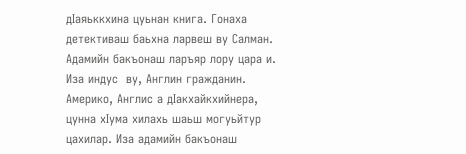дIаяьккхина цуьнан книга. Гонаха детективаш баьхна ларвеш ву Салман. Адамийн бакъонаш ларъяр лору цара и. Иза индус  ву, Англин гражданин. Америко, Англис а дIакхайкхийнера, цунна хIума хилахь шаьш могуьйтур цахилар. Иза адамийн бакъонаш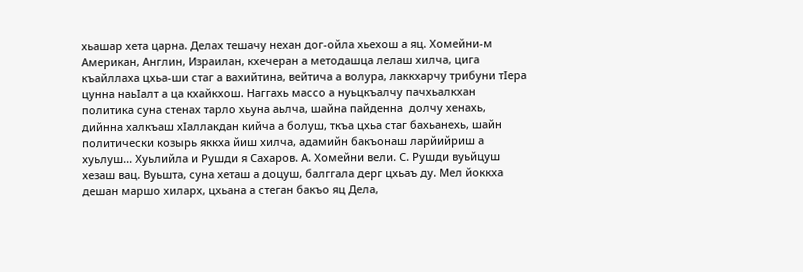хьашар хета царна. Делах тешачу нехан дог-ойла хьехош а яц. Хомейни-м Американ, Англин, Израилан, кхечеран а методашца лелаш хилча, цига къайллаха цхьа-ши стаг а вахийтина, вейтича а волура, лаккхарчу трибуни тIера цунна наьIалт а ца кхайкхош. Наггахь массо а нуьцкъалчу пачхьалкхан политика суна стенах тарло хьуна аьлча, шайна пайденна  долчу хенахь, дийнна халкъаш хIаллакдан кийча а болуш, ткъа цхьа стаг бахьанехь, шайн политически козырь яккха йиш хилча, адамийн бакъонаш ларйийриш а хуьлуш... Хуьлийла и Рушди я Сахаров. А. Хомейни вели. С. Рушди вуьйцуш хезаш вац. Вуьшта, суна хеташ а доцуш, балггала дерг цхьаъ ду. Мел йоккха дешан маршо хиларх, цхьана а стеган бакъо яц Дела,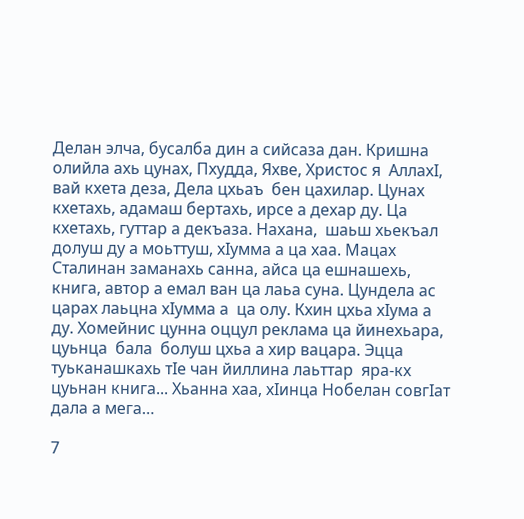Делан элча, бусалба дин а сийсаза дан. Кришна олийла ахь цунах, Пхудда, Яхве, Христос я  АллахI, вай кхета деза, Дела цхьаъ  бен цахилар. Цунах кхетахь, адамаш бертахь, ирсе а дехар ду. Ца кхетахь, гуттар а декъаза. Нахана,  шаьш хьекъал  долуш ду а моьттуш, хIумма а ца хаа. Мацах Сталинан заманахь санна, айса ца ешнашехь, книга, автор а емал ван ца лаьа суна. Цундела ас  царах лаьцна хIумма а  ца олу. Кхин цхьа хIума а ду. Хомейнис цунна оццул реклама ца йинехьара,  цуьнца  бала  болуш цхьа а хир вацара. Эцца туьканашкахь тIе чан йиллина лаьттар  яра-кх цуьнан книга... Хьанна хаа, хIинца Нобелан совгIат дала а мега…

7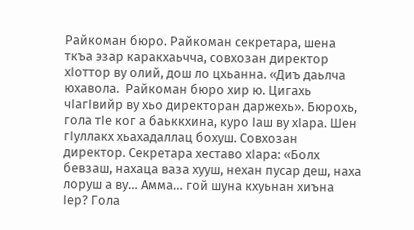Райкоман бюро. Райкоман секретара, шена ткъа эзар каракхаьчча, совхозан директор хIоттор ву олий, дош ло цхьанна. «Диъ даьлча юхавола.  Райкоман бюро хир ю. Цигахь чIагIвийр ву хьо директоран даржехь». Бюрохь, гола тIе ког а баьккхина, куро Iаш ву хIара. Шен гIуллакх хьахадаллац бохуш. Совхозан директор. Секретара хеставо хIара: «Болх бевзаш, нахаца ваза хууш, нехан пусар деш, наха лоруш а ву… Амма… гой шуна кхуьнан хиъна Iер? Гола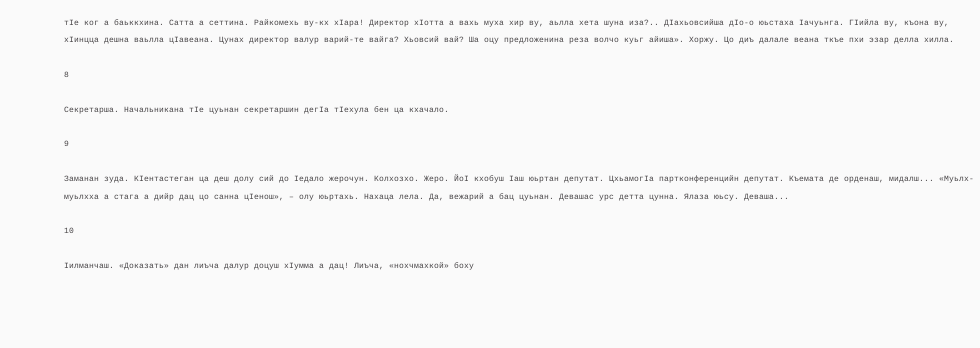тIе ког а баьккхина. Сатта а сеттина. Райкомехь ву-кх хIара! Директор хIотта а вахь муха хир ву, аьлла хета шуна иза?.. ДIахьовсийша дIо-о юьстаха Iачуьнга. ГIийла ву, къона ву, хIинцца дешна ваьлла цIавеана. Цунах директор валур варий-те вайга? Хьовсий вай? Ша оцу предложенина реза волчо куьг айиша». Хоржу. Цо диъ далале веана ткъе пхи эзар делла хилла.

8

Секретарша. Начальникана тIе цуьнан секретаршин дегIа тIехула бен ца кхачало.

9

Заманан зуда. КIентастеган ца деш долу сий до Iедало жерочун. Колхозхо. Жеро. ЙоI кхобуш Iаш юьртан депутат. ЦхьамогIа партконференцийн депутат. Къемата де орденаш, мидалш... «Муьлх-муьлхха а стага а дийр дац цо санна цIенош», – олу юьртахь. Нахаца лела. Да, вежарий а бац цуьнан. Девашас урс детта цунна. Ялаза юьсу. Деваша...

10

Iилманчаш. «Доказать» дан лиъча далур доцуш хIумма а дац! Лиъча, «нохчмахкой» боху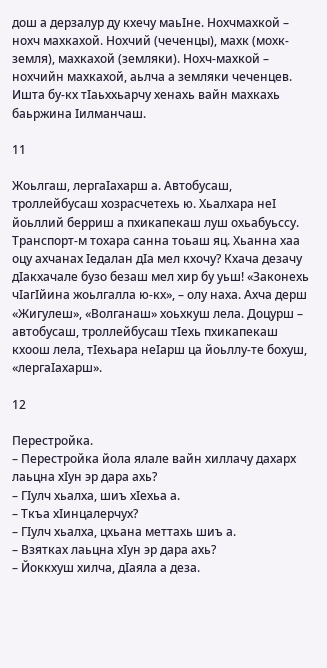дош а дерзалур ду кхечу маьIне. Нохчмахкой – нохч махкахой. Нохчий (чеченцы), махк (мохк-земля), махкахой (земляки). Нохч-махкой – нохчийн махкахой, аьлча а земляки чеченцев. Ишта бу-кх тIаьххьарчу хенахь вайн махкахь баьржина Iилманчаш.

11

Жоьлгаш, лергаIахарш а. Автобусаш, троллейбусаш хозрасчетехь ю. Хьалхара неI йоьллий берриш а пхикапекаш луш охьабуьссу. Транспорт-м тохара санна тоьаш яц. Хьанна хаа оцу ахчанах Iедалан дIа мел кхочу? Кхача дезачу дIакхачале бузо безаш мел хир бу уьш! «Законехь чIагIйина жоьлгалла ю-кх», – олу наха. Ахча дерш «Жигулеш», «Волганаш» хоьхкуш лела. Доцурш – автобусаш, троллейбусаш тIехь пхикапекаш кхоош лела, тIехьара неIарш ца йоьллу-те бохуш, «лергаIахарш».

12

Перестройка.
– Перестройка йола ялале вайн хиллачу дахарх лаьцна хIун эр дара ахь?
– ГIулч хьалха, шиъ хIехьа а.
– Ткъа хIинцалерчух?
– ГIулч хьалха, цхьана меттахь шиъ а.
– Взятках лаьцна хIун эр дара ахь?
– Йоккхуш хилча, дIаяла а деза.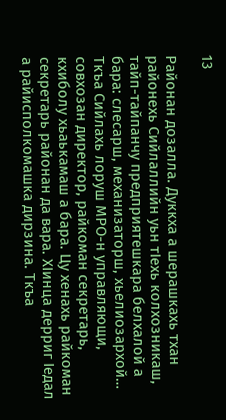13

Районан дозалла. Дуккха а шерашкахь тхан районехь Сийлаллийн уьн тIехь колхозникаш, тайп-тайпанчу предприятешкара белхалой а бара: слесарш, механизаторш, хьелиозархой… Ткъа Сийлахь лоруш МРО-н управляющи, совхозан директор, райкоман секретарь, кхиболу хьаькамаш а бара. Цу хенахь райкоман секретарь районан да вара. ХIинца дерриг Iедал а райисполкомашка дирзина. Ткъа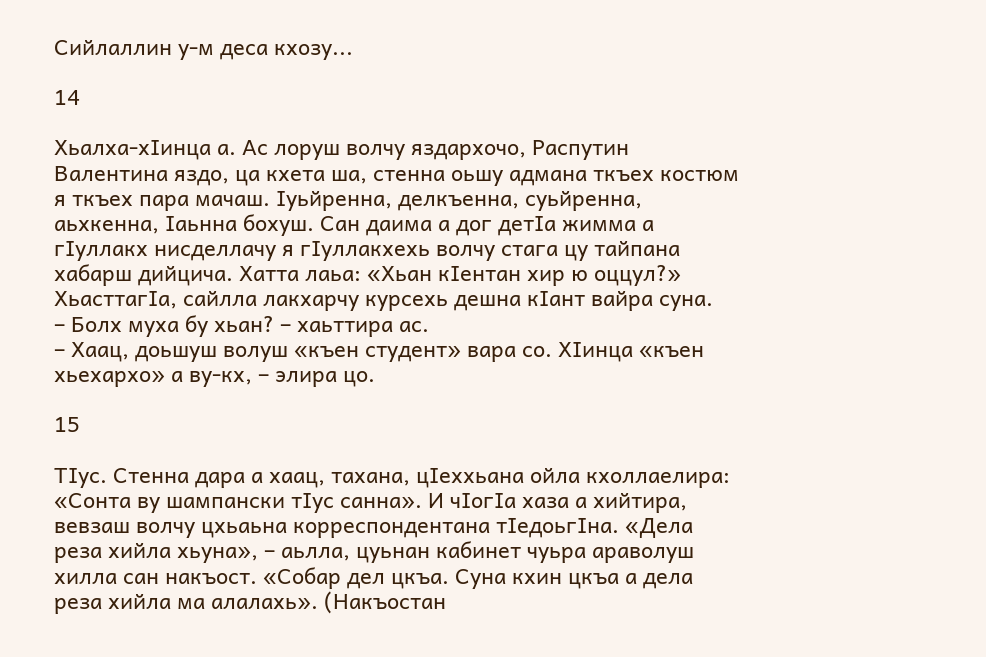Сийлаллин у-м деса кхозу...

14

Хьалха-хIинца а. Ас лоруш волчу яздархочо, Распутин Валентина яздо, ца кхета ша, стенна оьшу адмана ткъех костюм я ткъех пара мачаш. Iуьйренна, делкъенна, суьйренна, аьхкенна, Iаьнна бохуш. Сан даима а дог детIа жимма а гIуллакх нисделлачу я гIуллакхехь волчу стага цу тайпана хабарш дийцича. Хатта лаьа: «Хьан кIентан хир ю оццул?» ХьасттагIа, сайлла лакхарчу курсехь дешна кIант вайра суна.
– Болх муха бу хьан? – хаьттира ас.
– Хаац, доьшуш волуш «къен студент» вара со. ХIинца «къен хьехархо» а ву-кх, – элира цо.

15

ТIус. Стенна дара а хаац, тахана, цIеххьана ойла кхоллаелира: «Сонта ву шампански тIус санна». И чIогIа хаза а хийтира, вевзаш волчу цхьаьна корреспондентана тIедоьгIна. «Дела реза хийла хьуна», – аьлла, цуьнан кабинет чуьра араволуш хилла сан накъост. «Собар дел цкъа. Суна кхин цкъа а дела реза хийла ма алалахь». (Накъостан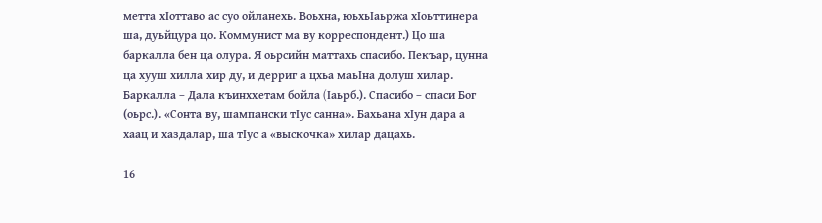метта хIоттаво ас суо ойланехь. Воьхна, юьхьIаьржа хIоьттинера ша, дуьйцура цо. Коммунист ма ву корреспондент.) Цо ша баркалла бен ца олура. Я оьрсийн маттахь спасибо. Пекъар, цунна ца хууш хилла хир ду, и дерриг а цхьа маьIна долуш хилар. Баркалла – Дала къинххетам бойла (Iаьрб.). Спасибо – спаси Бог (оьрс.). «Сонта ву, шампански тIус санна». Бахьана хIун дара а хаац и хаздалар, ша тIус а «выскочка» хилар дацахь.

16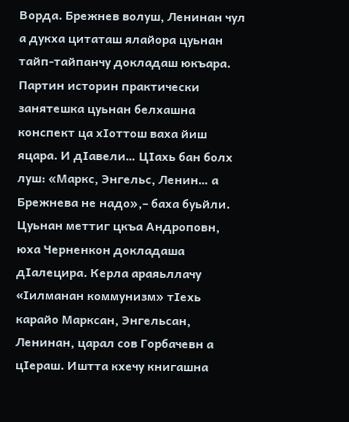Ворда. Брежнев волуш, Ленинан чул а дукха цитаташ ялайора цуьнан тайп-тайпанчу докладаш юкъара. Партин историн практически занятешка цуьнан белхашна конспект ца хIоттош ваха йиш яцара. И дIавели… ЦIахь бан болх луш: «Маркс, Энгельс, Ленин… а Брежнева не надо»,– баха буьйли. Цуьнан меттиг цкъа Андроповн, юха Черненкон докладаша дIалецира. Керла араяьллачу «Iилманан коммунизм» тIехь карайо Марксан, Энгельсан, Ленинан, царал сов Горбачевн а цIераш. Иштта кхечу книгашна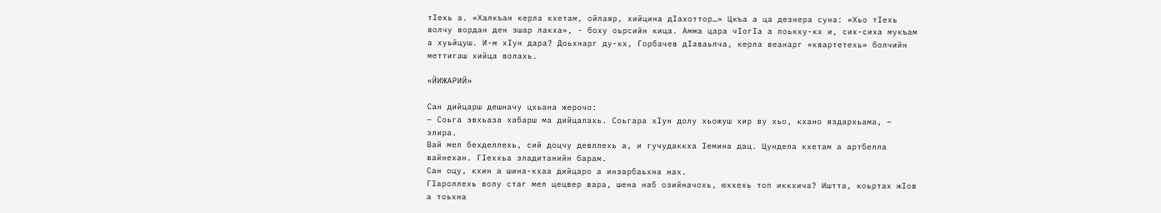тIехь а. «Халкъан керла кхетам, ойлаяр, хийцина дIахоттор…» Цкъа а ца дезнера суна: «Хьо тIехь волчу вордан ден эшар лакха», - боху оьрсийн кица. Амма цара чIогIа а лоькху-кх и, сих-сиха мукъам а хуьйцуш. И-м хIун дара? Доьхнарг ду-кх, Горбачев дIаваьлча, керла веанарг «квартетехь» болчийн меттигаш хийца волахь.

«ЙИЖАРИЙ»

Сан дийцарш дешначу цхьана жерочо:
– Соьга эвхьаза хабарш ма дийцалахь. Соьгара хIун долу хьожуш хир ву хьо, кхано яздархьама, – элира.
Вай мел бехделлехь, сий доцчу девллехь а, и гучудаккха Iемина дац. Цундела кхетам а артбелла вайнехан. ГIеххьа эладитанийн барам.
Сан оцу, кхин а шина-кхаа дийцаро а инзарбаьхна нах.
ГIароллехь волу стаг мел цецвер вара, шена наб озийначохь, юххехь топ иккхича? Иштта, коьртах жIов а тоьхна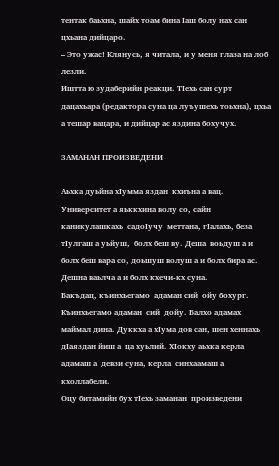тентак баьхна, шайх тоам бина Iаш болу нах сан цхьана дийцаро.
– Это ужас! Клянусь, я читала, и у меня глаза на лоб лезли.
Иштта ю зудаберийн реакци. ТIехь сан сурт дацахьара (редактора суна ца луъушехь тоьхна), цхьа а тешар вацара, и дийцар ас яздина бохучух.

ЗАМАНАН ПРОИЗВЕДЕНИ

Аьхка дуьйна хIумма яздан  кхиъна а вац.
Университет а яьккхина волу со, сайн каникулашкахь  садоIучу  меттана, гIалахь, беза тIулгаш а уьйуш,  болх беш ву. Деша  воьдуш а и болх беш вара со, доьшуш волуш а и болх бира ас. Дешна ваьлча а и болх кхечи-кх суна.
Бакъдац, къинхьегамо  адаман сий  ойу бохург.
Къинхьегамо адаман  сий  дойу. Балхо адамах маймал дина. Дуккха а хIума дов сан, шен хеннахь  дIаяздан йиш а  ца хуьлий. ХIокху аьхка керла  адамаш а  девзи суна, керла  синхаамаш а кхоллабели.
Оцу битамийн бух тIехь заманан  произведени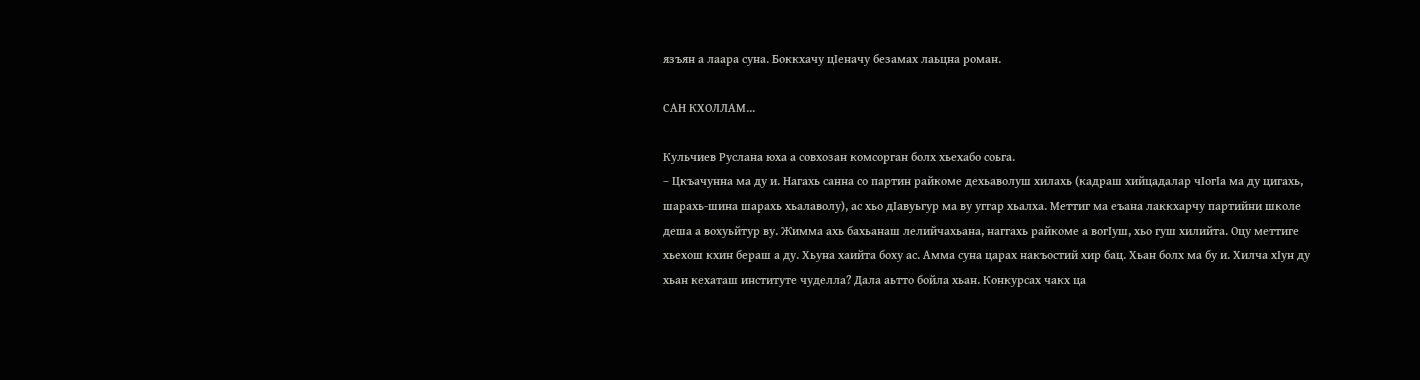язъян а лаара суна. Боккхачу цIеначу безамах лаьцна роман.

САН КХОЛЛАМ...

Кульчиев Руслана юха а совхозан комсорган болх хьехабо соьга.
– Цкъачунна ма ду и. Нагахь санна со партин райкоме дехьаволуш хилахь (кадраш хийцадалар чIогIа ма ду цигахь, шарахь-шина шарахь хьалаволу), ас хьо дIавуьгур ма ву уггар хьалха. Меттиг ма еъана лаккхарчу партийни школе деша а вохуьйтур ву. Жимма ахь бахьанаш лелийчахьана, наггахь райкоме а вогIуш, хьо гуш хилийта. Оцу меттиге хьехош кхин бераш а ду. Хьуна хаийта боху ас. Амма суна царах накъостий хир бац. Хьан болх ма бу и. Хилча хIун ду хьан кехаташ институте чуделла? Дала аьтто бойла хьан. Конкурсах чакх ца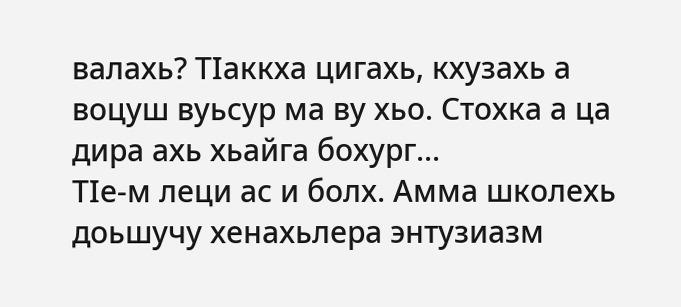валахь? ТIаккха цигахь, кхузахь а воцуш вуьсур ма ву хьо. Стохка а ца дира ахь хьайга бохург...
ТIе-м леци ас и болх. Амма школехь доьшучу хенахьлера энтузиазм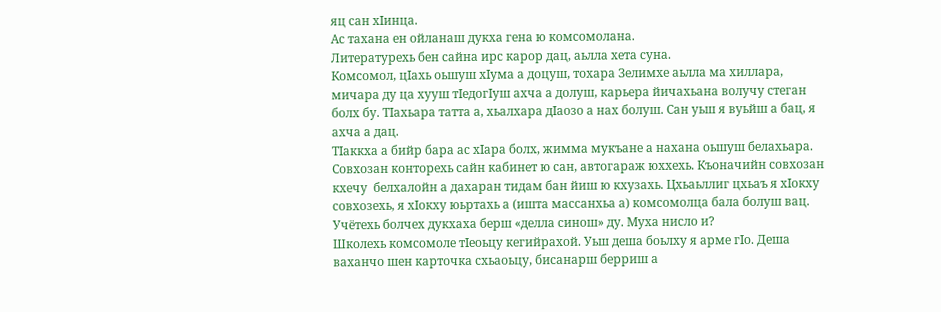яц сан хIинца.
Ас тахана ен ойланаш дукха гена ю комсомолана.
Литературехь бен сайна ирс карор дац, аьлла хета суна.
Комсомол, цIахь оьшуш хIума а доцуш, тохара Зелимхе аьлла ма хиллара, мичара ду ца хууш тIедогIуш ахча а долуш, карьера йичахьана волучу стеган болх бу. ТIахьара татта а, хьалхара дIаозо а нах болуш. Сан уьш я вуьйш а бац, я ахча а дац.
ТIаккха а бийр бара ас хIара болх, жимма мукъане а нахана оьшуш белахьара. Совхозан конторехь сайн кабинет ю сан, автогараж юххехь. Къоначийн совхозан кхечу  белхалойн а дахаран тидам бан йиш ю кхузахь. Цхьаьллиг цхьаъ я хIокху совхозехь, я хIокху юьртахь а (ишта массанхьа а) комсомолца бала болуш вац. Учётехь болчех дукхаха берш «делла синош» ду. Муха нисло и?
Школехь комсомоле тIеоьцу кегийрахой. Уьш деша боьлху я арме гIо. Деша ваханчо шен карточка схьаоьцу, бисанарш берриш а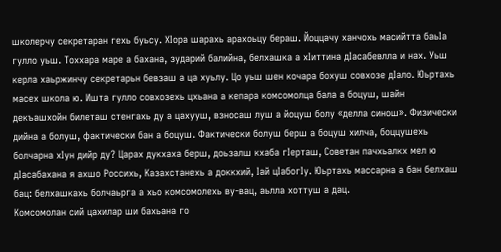школерчу секретаран гехь буьсу. ХIора шарахь арахоьцу бераш. Йоццачу ханчохь масийтта баьIа гулло уьш. Тоххара маре а бахана, зударий балийна, белхашка а хIиттина дIасабевлла и нах. Уьш керла хаьржинчу секретарьн бевзаш а ца хуьлу. Цо уьш шен кочара бохуш совхозе дIало. Юьртахь масех школа ю. Ишта гулло совхозехь цхьана а кепара комсомолца бала а боцуш, шайн декъашхойн билеташ стенгахь ду а цахууш, взносаш луш а йоцуш болу «делла синош». Физически дийна а болуш, фактически бан а боцуш. Фактически болуш берш а боцуш хилча, боццушехь болчарна хIун дийр ду? Царах дукхаха берш, доьзалш кхаба гIерташ, Советан пачхьалкх мел ю дIасабахана я ахшо Россихь, Казахстанехь а доккхий, Iай цIабогIу. Юьртахь массарна а бан белхаш бац: белхашкахь болчаьрга а хьо комсомолехь ву-вац, аьлла хоттуш а дац.
Комсомолан сий цахилар ши бахьана го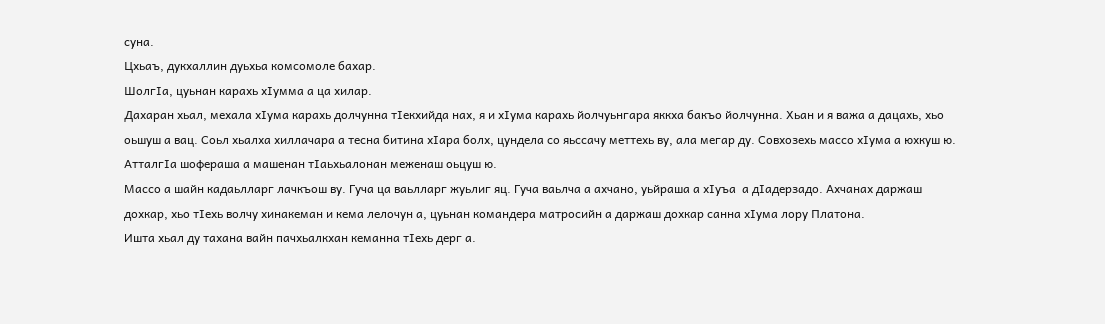суна.
Цхьаъ, дукхаллин дуьхьа комсомоле бахар.
ШолгIа, цуьнан карахь хIумма а ца хилар.
Дахаран хьал, мехала хIума карахь долчунна тIекхийда нах, я и хIума карахь йолчуьнгара яккха бакъо йолчунна. Хьан и я важа а дацахь, хьо оьшуш а вац. Соьл хьалха хиллачара а тесна битина хIара болх, цундела со яьссачу меттехь ву, ала мегар ду. Совхозехь массо хIума а юхкуш ю. АтталгIа шофераша а машенан тIаьхьалонан меженаш оьцуш ю.
Массо а шайн кадаьлларг лачкъош ву. Гуча ца ваьлларг жуьлиг яц. Гуча ваьлча а ахчано, уьйраша а хIуъа  а дIадерзадо. Ахчанах даржаш дохкар, хьо тIехь волчу хинакеман и кема лелочун а, цуьнан командера матросийн а даржаш дохкар санна хIума лору Платона.
Ишта хьал ду тахана вайн пачхьалкхан кеманна тIехь дерг а.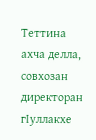Теттина ахча делла, совхозан директоран гIуллакхе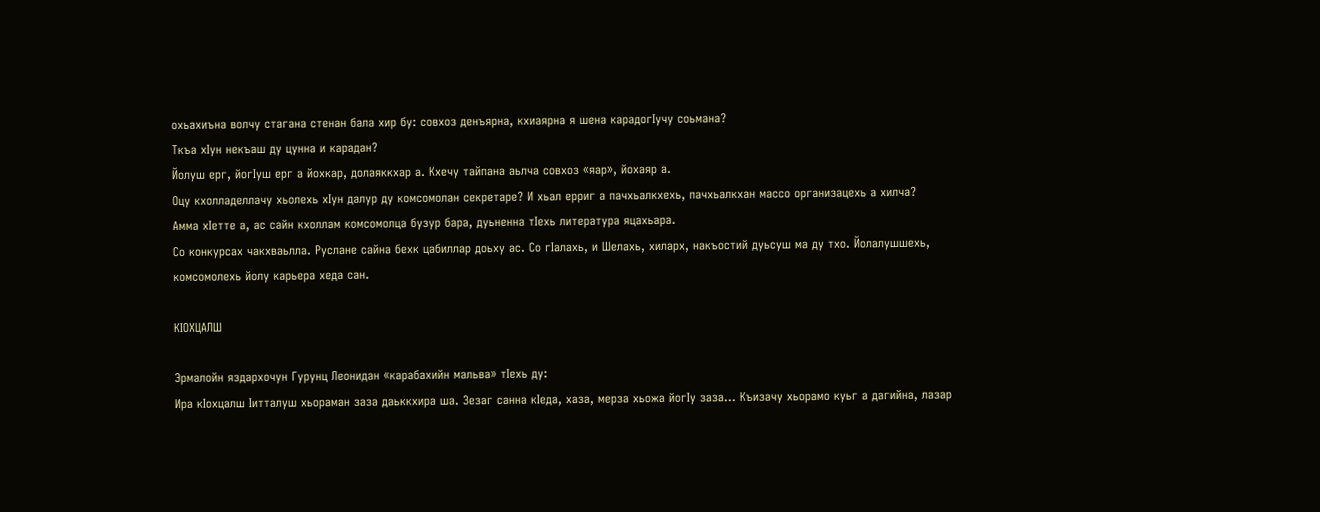охьахиъна волчу стагана стенан бала хир бу: совхоз денъярна, кхиаярна я шена карадогIучу соьмана?
Ткъа хIун некъаш ду цунна и карадан?
Йолуш ерг, йогIуш ерг а йохкар, долаяккхар а. Кхечу тайпана аьлча совхоз «яар», йохаяр а.
Оцу кхолладеллачу хьолехь хIун далур ду комсомолан секретаре? И хьал ерриг а пачхьалкхехь, пачхьалкхан массо организацехь а хилча?
Амма хIетте а, ас сайн кхоллам комсомолца бузур бара, дуьненна тIехь литература яцахьара.
Со конкурсах чакхваьлла. Руслане сайна бехк цабиллар доьху ас. Со гIалахь, и Шелахь, хиларх, накъостий дуьсуш ма ду тхо. Йолалушшехь, комсомолехь йолу карьера хеда сан.

КIОХЦАЛШ

Эрмалойн яздархочун Гурунц Леонидан «карабахийн мальва» тIехь ду:
Ира кIохцалш Iитталуш хьораман заза даьккхира ша. Зезаг санна кIеда, хаза, мерза хьожа йогIу заза... Къизачу хьорамо куьг а дагийна, лазар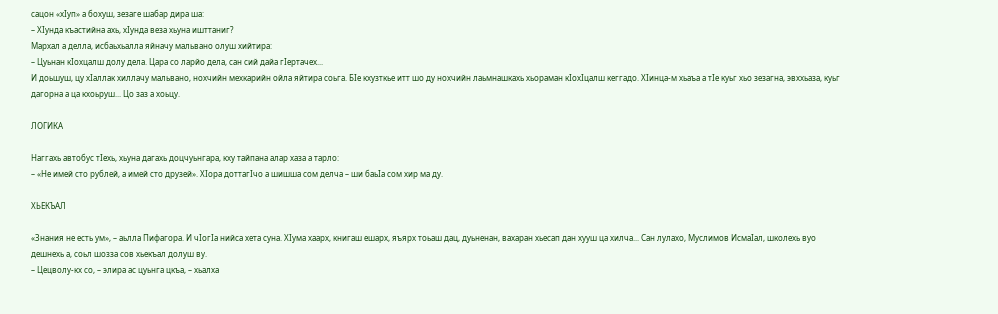сацон «хIуп» а бохуш, зезаге шабар дира ша:
– ХIунда къастийна ахь, хIунда веза хьуна ишттаниг?
Мархал а делла, исбаьхьалла яйначу мальвано олуш хийтира:
– Цуьнан кIохцалш долу дела. Цара со ларйо дела, сан сий дайа гIертачех...
И доьшуш, цу хIаллак хиллачу мальвано, нохчийн мехкарийн ойла яйтира соьга. БIе кхузткье итт шо ду нохчийн лаьмнашкахь хьораман кIохIцалш кеггадо. ХIинца-м хьаъа а тIе куьг хьо зезагна, эвххьаза, куьг дагорна а ца кхоьруш... Цо заз а хоьцу.

ЛОГИКА

Наггахь автобус тIехь, хьуна дагахь доцчуьнгара, кху тайпана алар хаза а тарло:
– «Не имей сто рублей, а имей сто друзей». ХIора доттагIчо а шишша сом делча – ши баьIа сом хир ма ду.

ХЬЕКЪАЛ

«Знания не есть ум», – аьлла Пифагора. И чIогIа нийса хета суна. ХIума хаарх, книгаш ешарх, яъярх тоьаш дац, дуьненан, вахаран хьесап дан хууш ца хилча... Сан лулахо, Муслимов ИсмаIал, школехь вуо дешнехь а, соьл шозза сов хьекъал долуш ву.
– Цецволу-кх со, – элира ас цуьнга цкъа, – хьалха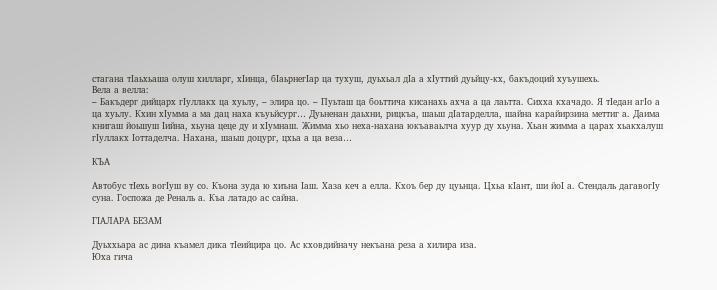стагана тIаьхьаша олуш хилларг, хIинца, бIаьрнегIар ца тухуш, дуьхьал дIа а хIуттий дуьйцу-кх, бакъдоций хуъушехь.
Вела а велла:
– Бакъдерг дийцарх гIуллакх ца хуьлу, – элира цо. – Пуьташ ца боьттича кисанахь ахча а ца лаьтта. Сихха кхачадо. Я тIедан агIо а ца хуьлу. Кхин хIумма а ма дац наха къуьйсург… Дуьненан даьхни, рицкъа, шаьш дIатарделла, шайна карайирзина меттиг а. Даима книгаш йоьшуш Iийна, хьуна цеце ду и хIумнаш. Жимма хьо неха-нахана юкъаваьлча хуур ду хьуна. Хьан жимма а царах хьакхалуш гIуллакх Iоттаделча. Нахана, шаьш доцург, цхьа а ца веза…

КЪА

Автобус тIехь вогIуш ву со. Къона зуда ю хиъна Iаш. Хаза кеч а елла. Кхоъ бер ду цуьнца. Цхьа кIант, ши йоI а. Стендаль дагавогIу суна. Госпожа де Реналь а. Къа латадо ас сайна.

ГIАЛАРА БЕЗАМ

Дуьххьара ас дина къамел дика тIеийцира цо. Ас кховдийначу некъана реза а хилира иза.
Юха гича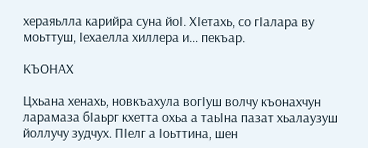хераяьлла карийра суна йоI. ХIетахь, со гIалара ву моьттуш, Iехаелла хиллера и… пекъар.

КЪОНАХ

Цхьана хенахь, новкъахула вогIуш волчу къонахчун ларамаза бIаьрг кхетта охьа а таьIна пазат хьалаузуш йоллучу зудчух. ПIелг а Iоьттина, шен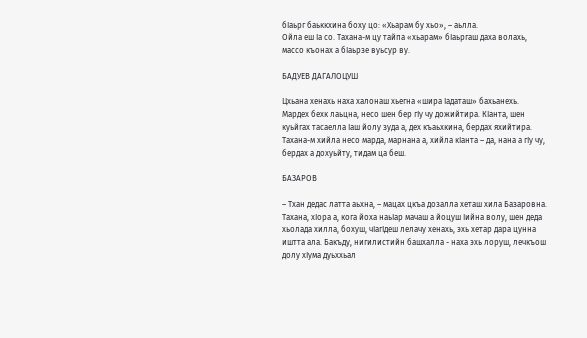бIаьрг баьккхина боху цо: «Хьарам бу хьо», – аьлла.
Ойла еш Iа со. Тахана-м цу тайпа «хьарам» бIаьргаш даха волахь, массо къонах а бIаьрзе вуьсур ву.

БАДУЕВ ДАГАЛОЦУШ

Цхьана хенахь наха халонаш хьегна «шира Iадаташ» бахьанехь. Мардех бехк лаьцна, несо шен бер гIу чу дожийтира. КIанта, шен куьйгах тасаелла Iаш йолу зуда а, дех къаьхкина, бердах яхийтира.
Тахана-м хийла несо марда, марнана а, хийла кIанта – да, нана а гIу чу, бердах а дохуьйту, тидам ца беш.

БАЗАРОВ

– Тхан дедас латта аьхна, – мацах цкъа дозалла хеташ хила Базаровна.
Тахана, хIора а, кога йоха наьIар мачаш а йоцуш Iийна волу, шен деда хьолада хилла, бохуш, чIагIдеш лелачу хенахь, эхь хетар дара цунна  иштта ала. Бакъду, нигилистийн башхалла - наха эхь лоруш, лечкъош долу хIума дуьххьал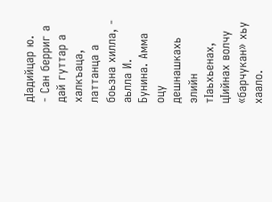дIадийцар ю.
- Сан берриг а дай гуттар а халкъаца, латтанца а боьзна хилла, - аьлла И. Бунина. Амма оцу дешнашкахь элийн тIаьхьенах, цIийнах волчу «барчукан» хьу хаало.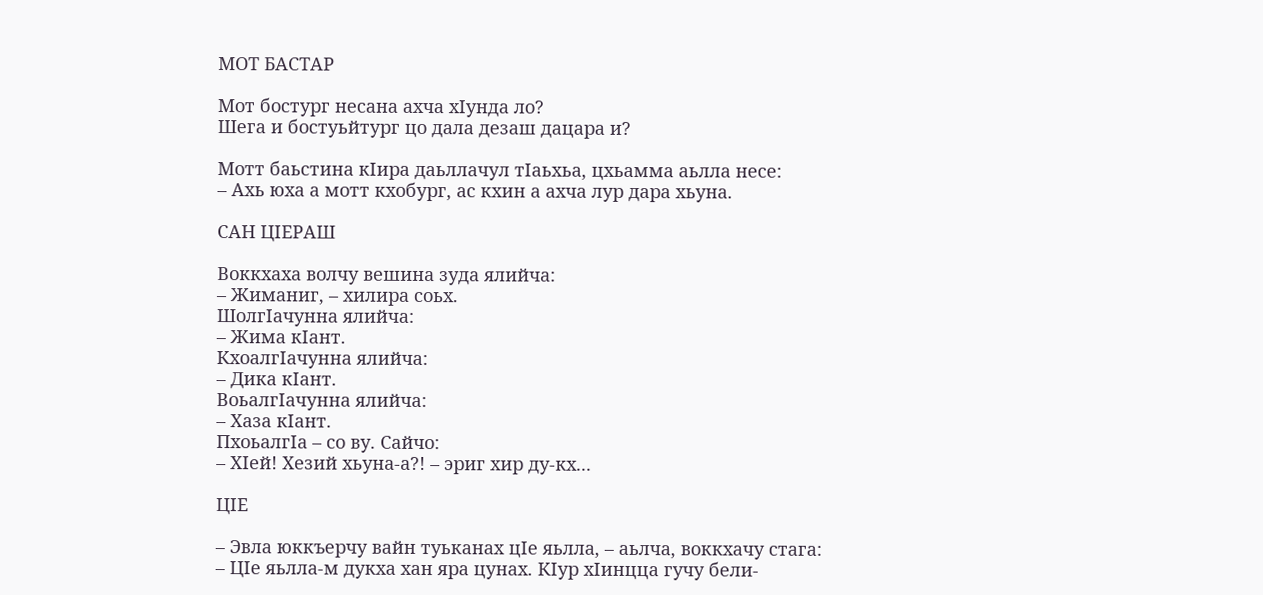МОТ БАСТАР

Мот бостург несана ахча хIунда ло?
Шега и бостуьйтург цо дала дезаш дацара и?

Мотт баьстина кIира даьллачул тIаьхьа, цхьамма аьлла несе:
– Ахь юха а мотт кхобург, ас кхин а ахча лур дара хьуна.

САН ЦIЕРАШ

Воккхаха волчу вешина зуда ялийча:
– Жиманиг, – хилира соьх.
ШолгIачунна ялийча:
– Жима кIант.
КхоалгIачунна ялийча:
– Дика кIант.
ВоьалгIачунна ялийча:
– Хаза кIант.
ПхоьалгIа – со ву. Сайчо:
– ХIей! Хезий хьуна-а?! – эриг хир ду-кх...

ЦIЕ

– Эвла юккъерчу вайн туьканах цIе яьлла, – аьлча, воккхачу стага:
– ЦIе яьлла-м дукха хан яра цунах. КIур хIинцца гучу бели-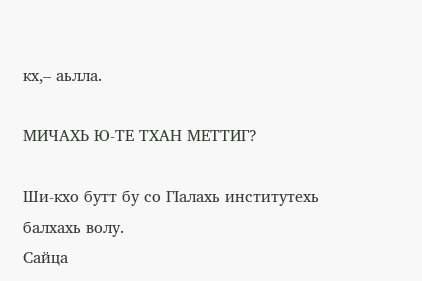кх,– аьлла.

МИЧАХЬ Ю-ТЕ ТХАН МЕТТИГ?

Ши-кхо бутт бу со ГIалахь институтехь балхахь волу.
Сайца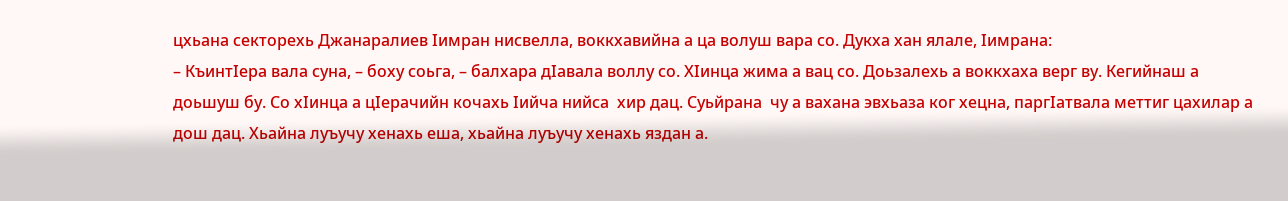цхьана секторехь Джанаралиев Iимран нисвелла, воккхавийна а ца волуш вара со. Дукха хан ялале, Iимрана:
– КъинтIера вала суна, – боху соьга, – балхара дIавала воллу со. ХIинца жима а вац со. Доьзалехь а воккхаха верг ву. Кегийнаш а доьшуш бу. Со хIинца а цIерачийн кочахь Iийча нийса  хир дац. Суьйрана  чу а вахана эвхьаза ког хецна, паргIатвала меттиг цахилар а дош дац. Хьайна луъучу хенахь еша, хьайна луъучу хенахь яздан а.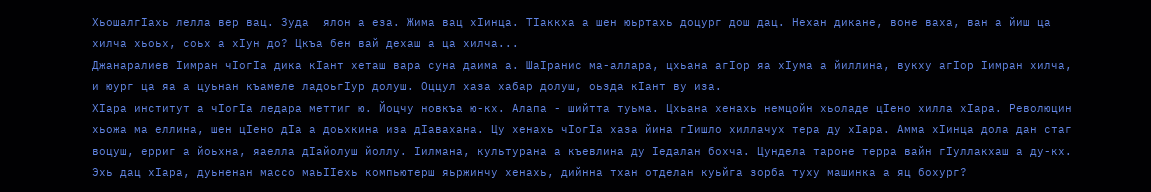ХьошалгIахь лелла вер вац. Зуда  ялон а еза. Жима вац хIинца. ТIаккха а шен юьртахь доцург дош дац. Нехан дикане, воне ваха, ван а йиш ца хилча хьоьх, соьх а хIун до? Цкъа бен вай дехаш а ца хилча...
Джанаралиев Iимран чIогIа дика кIант хеташ вара суна даима а. ШаIранис ма-аллара, цхьана агIор яа хIума а йиллина, вукху агIор Iимран хилча, и юург ца яа а цуьнан къамеле ладоьгIур долуш. Оццул хаза хабар долуш, оьзда кIант ву иза.
ХIара институт а чIогIа ледара меттиг ю. Йоцчу новкъа ю-кх. Алапа - шийтта туьма. Цхьана хенахь немцойн хьоладе цIено хилла хIара. Революцин хьожа ма еллина, шен цIено дIа а доьхкина иза дIавахана. Цу хенахь чIогIа хаза йина гIишло хиллачух тера ду хIара. Амма хIинца дола дан стаг воцуш, ерриг а йоьхна, яаелла дIайолуш йоллу. Iилмана, культурана а къевлина ду Iедалан бохча. Цундела тароне терра вайн гIуллакхаш а ду-кх.
Эхь дац хIара, дуьненан массо маьIIехь компьютерш яьржинчу хенахь, дийнна тхан отделан куьйга зорба туху машинка а яц бохург?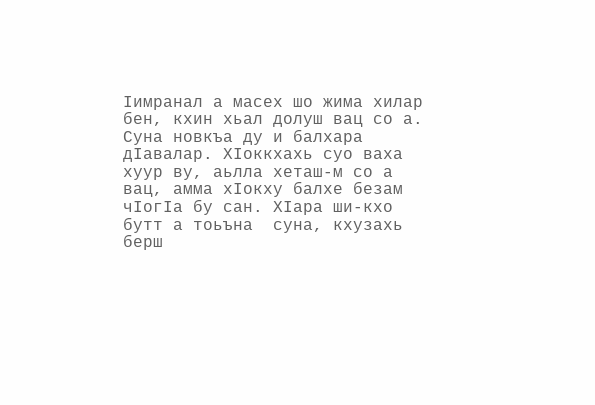Iимранал а масех шо жима хилар бен, кхин хьал долуш вац со а. Суна новкъа ду и балхара дIавалар. ХIоккхахь суо ваха хуур ву, аьлла хеташ-м со а вац, амма хIокху балхе безам чIогIа бу сан. ХIара ши-кхо бутт а тоьъна  суна, кхузахь берш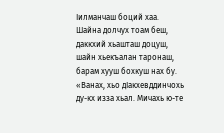Iилманчаш боций хаа. Шайна долчух тоам беш, даккхий хьашташ доцуш, шайн хьекъалан таронаш, барам хууш бохкуш нах бу.
«Ванах, хьо дIакхевддинчохь ду-кх изза хьал. Мичахь ю-те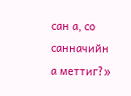сан а, со санначийн а меттиг?»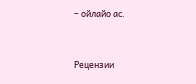– ойлайо ас.


Рецензии